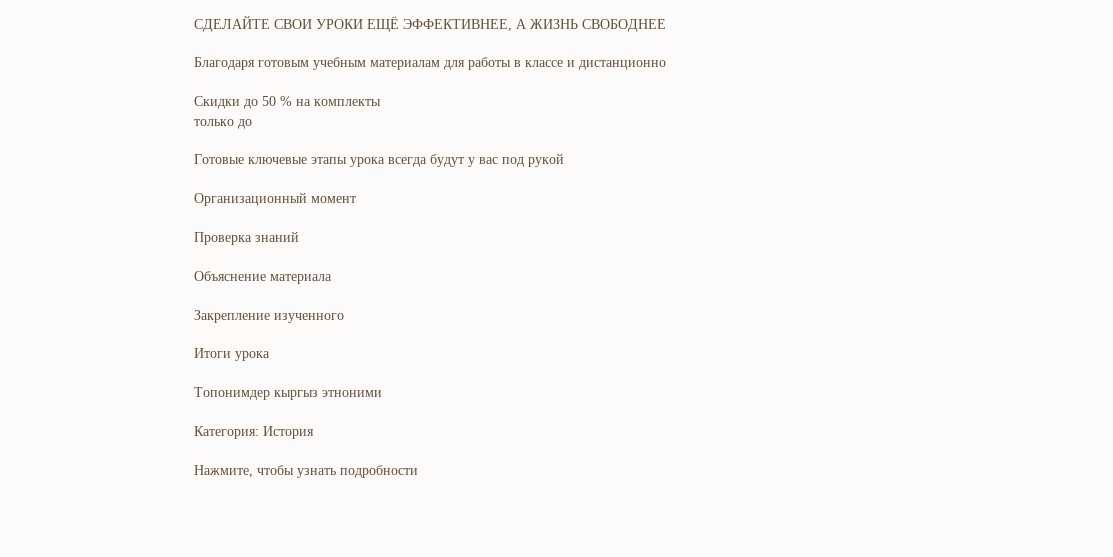СДЕЛАЙТЕ СВОИ УРОКИ ЕЩЁ ЭФФЕКТИВНЕЕ, А ЖИЗНЬ СВОБОДНЕЕ

Благодаря готовым учебным материалам для работы в классе и дистанционно

Скидки до 50 % на комплекты
только до

Готовые ключевые этапы урока всегда будут у вас под рукой

Организационный момент

Проверка знаний

Объяснение материала

Закрепление изученного

Итоги урока

Топонимдер кыргыз этноними

Категория: История

Нажмите, чтобы узнать подробности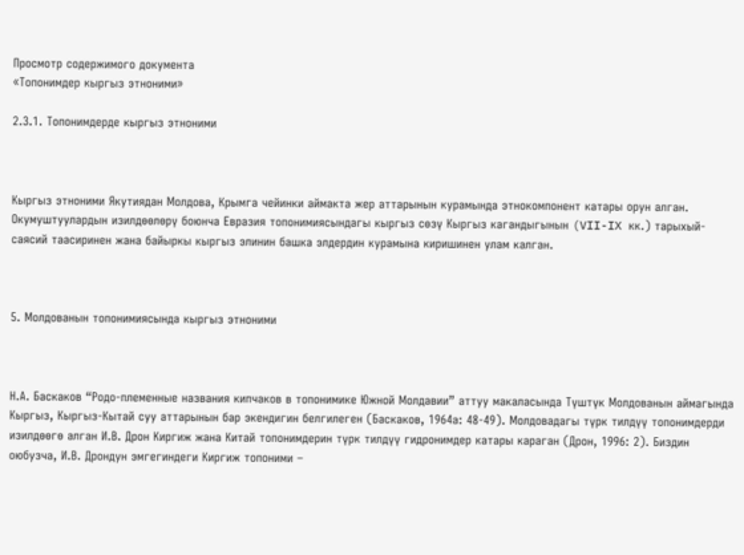Просмотр содержимого документа
«Топонимдер кыргыз этноними»

2.3.1. Топонимдерде кыргыз этноними



Кыргыз этноними Якутиядан Молдова, Крымга чейинки аймакта жер аттарынын курамында этнокомпонент катары орун алган. Окумуштуулардын изилдөөлөрү боюнча Евразия топонимиясындагы кыргыз сөзү Кыргыз кагандыгынын (VII-IX кк.) тарыхый-саясий таасиринен жана байыркы кыргыз элинин башка элдердин курамына киришинен улам калган.



5. Молдованын топонимиясында кыргыз этноними



Н.А. Баскаков “Родо-племенные названия кипчаков в топонимике Южной Молдавии” аттуу макаласында Түштүк Молдованын аймагында Кыргыз, Кыргыз-Кытай суу аттарынын бар экендигин белгилеген (Баскаков, 1964а: 48-49). Молдовадагы түрк тилдүү топонимдерди изилдөөгө алган И.В. Дрон Киргиж жана Китай топонимдерин түрк тилдүү гидронимдер катары караган (Дрон, 1996: 2). Биздин оюбузча, И.В. Дрондун эмгегиндеги Киргиж топоними –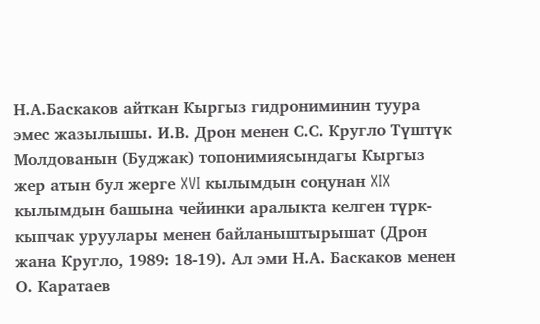Н.А.Баскаков айткан Кыргыз гидрониминин туура эмес жазылышы. И.В. Дрон менен С.С. Кругло Түштүк Молдованын (Буджак) топонимиясындагы Кыргыз жер атын бул жерге XVI кылымдын соңунан XIX кылымдын башына чейинки аралыкта келген түрк-кыпчак уруулары менен байланыштырышат (Дрон жана Кругло, 1989: 18-19). Ал эми Н.А. Баскаков менен О. Каратаев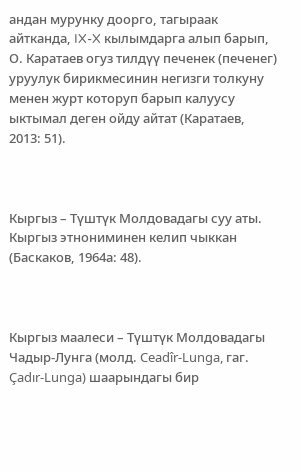андан мурунку доорго, тагыраак айтканда, IX-X кылымдарга алып барып, О. Каратаев огуз тилдүү печенек (печенег) уруулук бирикмесинин негизги толкуну менен журт которуп барып калуусу ыктымал деген ойду айтат (Каратаев, 2013: 51).



Кыргыз – Түштүк Молдовадагы суу аты. Кыргыз этнониминен келип чыккан (Баскаков, 1964а: 48).



Кыргыз маалеси – Түштүк Молдовадагы Чадыр-Лунга (молд. Ceadîr-Lunga, гаг. Çadır-Lunga) шаарындагы бир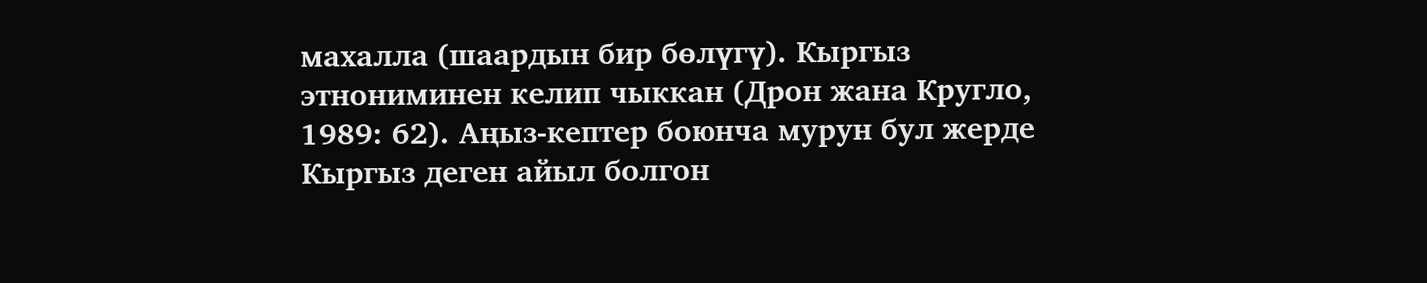махалла (шаардын бир бөлүгү). Кыргыз этнониминен келип чыккан (Дрон жана Кругло, 1989: 62). Аңыз-кептер боюнча мурун бул жерде Кыргыз деген айыл болгон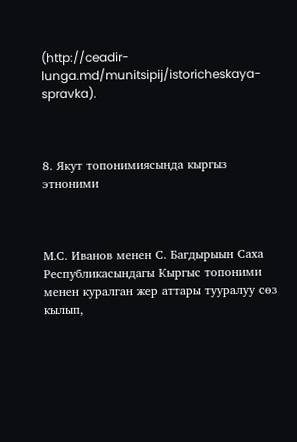(http://ceadir-lunga.md/munitsipij/istoricheskaya-spravka).



8. Якут топонимиясында кыргыз этноними



М.С. Иванов менен С. Багдырыын Саха Республикасындагы Кыргыс топоними менен куралган жер аттары тууралуу сөз кылып,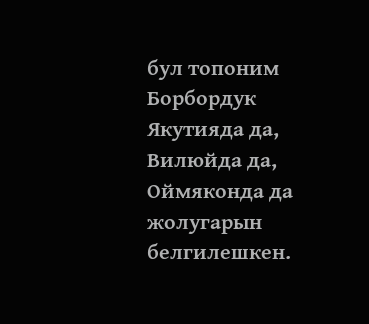бул топоним Борбордук Якутияда да, Вилюйда да, Оймяконда да жолугарын белгилешкен.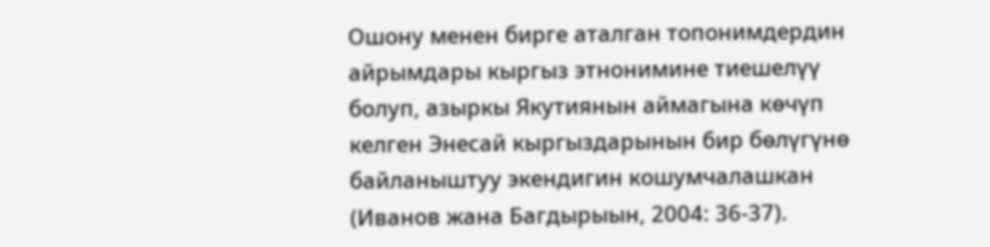Ошону менен бирге аталган топонимдердин айрымдары кыргыз этнонимине тиешелүү болуп, азыркы Якутиянын аймагына көчүп келген Энесай кыргыздарынын бир бөлүгүнө байланыштуу экендигин кошумчалашкан (Иванов жана Багдырыын, 2004: 36-37).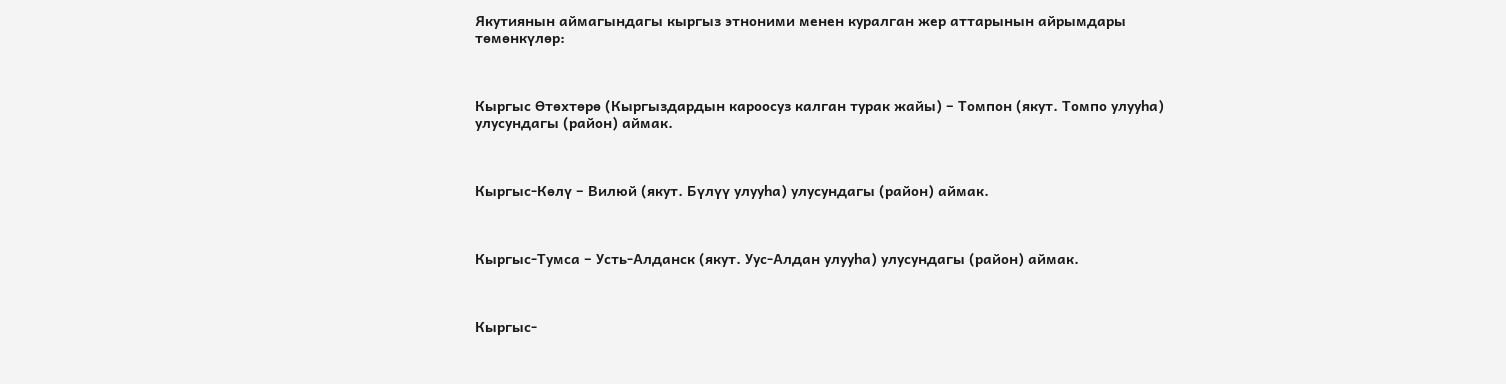Якутиянын аймагындагы кыргыз этноними менен куралган жер аттарынын айрымдары төмөнкүлөр:



Кыргыс Өтөхтөрө (Кыргыздардын кароосуз калган турак жайы) – Томпон (якут. Томпо улууhа) улусундагы (район) аймак.



Кыргыс-Көлү – Вилюй (якут. Бүлүү улууһа) улусундагы (район) аймак.



Кыргыс-Тумса – Усть-Алданск (якут. Уус-Алдан улууһа) улусундагы (район) аймак.



Кыргыс-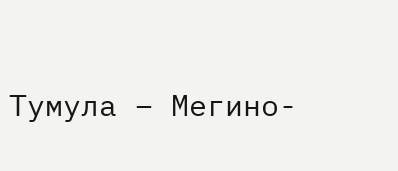Тумула – Мегино-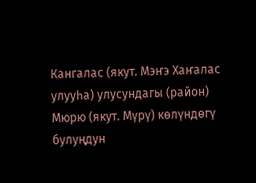Кангалас (якут. Мэҥэ Хаҥалас улууһа) улусундагы (район) Мюрю (якут. Мүрү) көлүндөгү булуңдун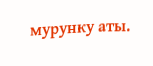мурунку аты.